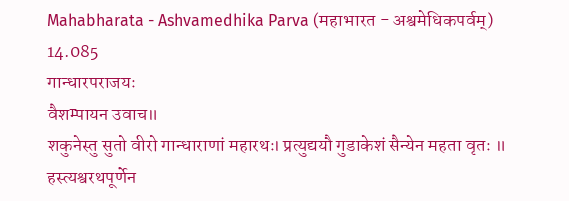Mahabharata - Ashvamedhika Parva (महाभारत - अश्वमेधिकपर्वम्)
14.085
गान्धारपराजयः
वैशम्पायन उवाच॥
शकुनेस्तु सुतो वीरो गान्धाराणां महारथः। प्रत्युद्ययौ गुडाकेशं सैन्येन महता वृतः ॥ हस्त्यश्वरथपूर्णेन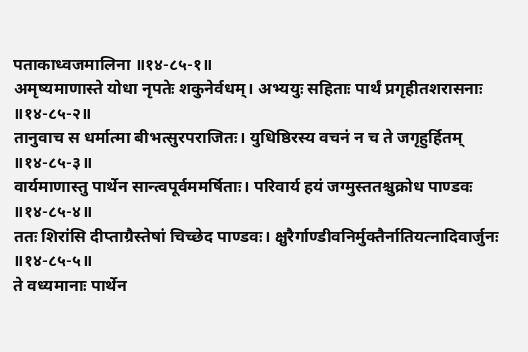पताकाध्वजमालिना ॥१४-८५-१॥
अमृष्यमाणास्ते योधा नृपतेः शकुनेर्वधम्। अभ्ययुः सहिताः पार्थं प्रगृहीतशरासनाः ॥१४-८५-२॥
तानुवाच स धर्मात्मा बीभत्सुरपराजितः। युधिष्ठिरस्य वचनं न च ते जगृहुर्हितम् ॥१४-८५-३॥
वार्यमाणास्तु पार्थेन सान्त्वपूर्वममर्षिताः। परिवार्य हयं जग्मुस्ततश्चुक्रोध पाण्डवः ॥१४-८५-४॥
ततः शिरांसि दीप्ताग्रैस्तेषां चिच्छेद पाण्डवः। क्षुरैर्गाण्डीवनिर्मुक्तैर्नातियत्नादिवार्जुनः ॥१४-८५-५॥
ते वध्यमानाः पार्थेन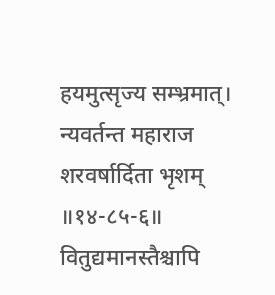हयमुत्सृज्य सम्भ्रमात्। न्यवर्तन्त महाराज शरवर्षार्दिता भृशम् ॥१४-८५-६॥
वितुद्यमानस्तैश्चापि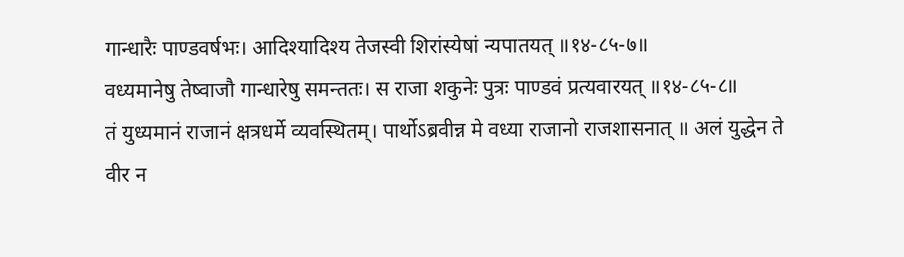गान्धारैः पाण्डवर्षभः। आदिश्यादिश्य तेजस्वी शिरांस्येषां न्यपातयत् ॥१४-८५-७॥
वध्यमानेषु तेष्वाजौ गान्धारेषु समन्ततः। स राजा शकुनेः पुत्रः पाण्डवं प्रत्यवारयत् ॥१४-८५-८॥
तं युध्यमानं राजानं क्षत्रधर्मे व्यवस्थितम्। पार्थोऽब्रवीन्न मे वध्या राजानो राजशासनात् ॥ अलं युद्धेन ते वीर न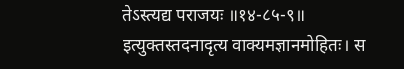तेऽस्त्यद्य पराजयः ॥१४-८५-९॥
इत्युक्तस्तदनादृत्य वाक्यमज्ञानमोहितः। स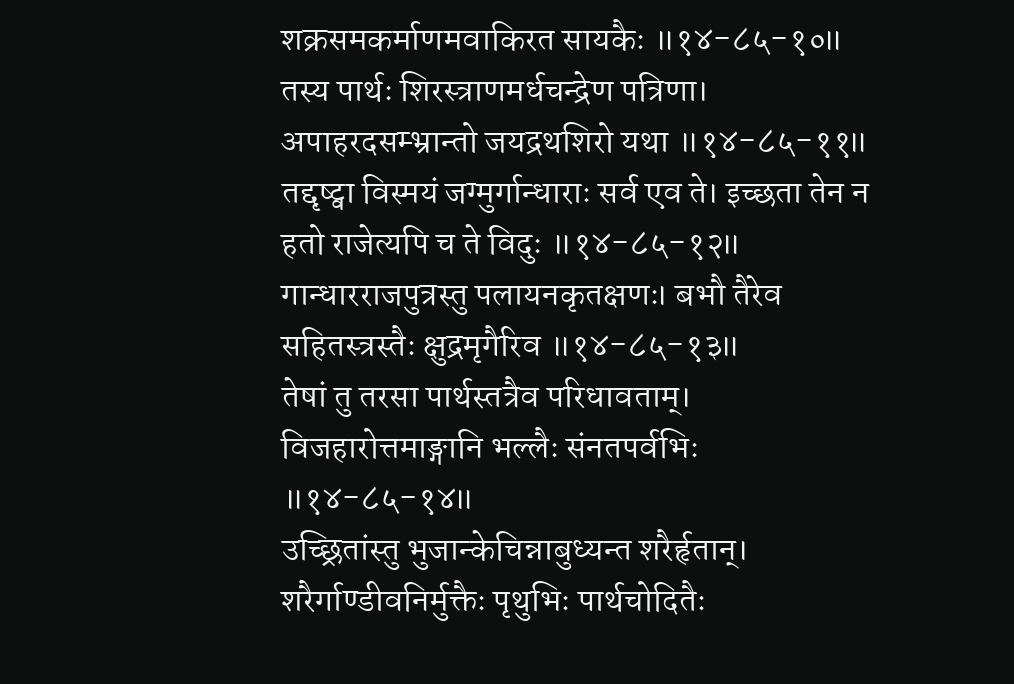शक्रसमकर्माणमवाकिरत सायकैः ॥१४-८५-१०॥
तस्य पार्थः शिरस्त्राणमर्धचन्द्रेण पत्रिणा। अपाहरदसम्भ्रान्तो जयद्रथशिरो यथा ॥१४-८५-११॥
तद्दृष्ट्वा विस्मयं जग्मुर्गान्धाराः सर्व एव ते। इच्छता तेन न हतो राजेत्यपि च ते विदुः ॥१४-८५-१२॥
गान्धारराजपुत्रस्तु पलायनकृतक्षणः। बभौ तैरेव सहितस्त्रस्तैः क्षुद्रमृगैरिव ॥१४-८५-१३॥
तेषां तु तरसा पार्थस्तत्रैव परिधावताम्। विजहारोत्तमाङ्गानि भल्लैः संनतपर्वभिः ॥१४-८५-१४॥
उच्छ्रितांस्तु भुजान्केचिन्नाबुध्यन्त शरैर्हृतान्। शरैर्गाण्डीवनिर्मुक्तैः पृथुभिः पार्थचोदितैः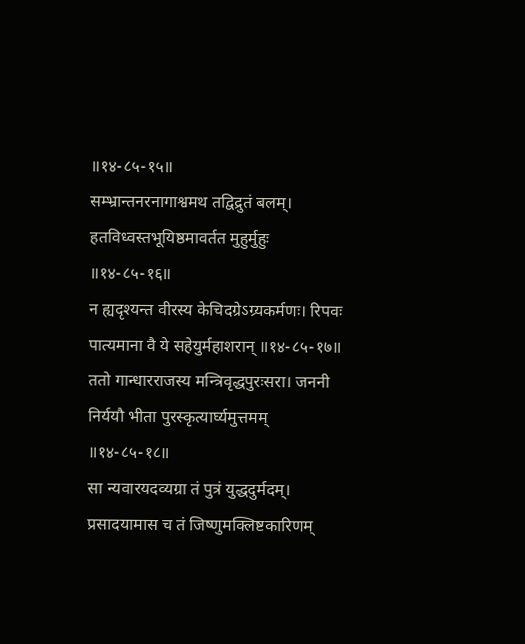॥१४-८५-१५॥
सम्भ्रान्तनरनागाश्वमथ तद्विद्रुतं बलम्। हतविध्वस्तभूयिष्ठमावर्तत मुहुर्मुहुः ॥१४-८५-१६॥
न ह्यदृश्यन्त वीरस्य केचिदग्रेऽग्र्यकर्मणः। रिपवः पात्यमाना वै ये सहेयुर्महाशरान् ॥१४-८५-१७॥
ततो गान्धारराजस्य मन्त्रिवृद्धपुरःसरा। जननी निर्ययौ भीता पुरस्कृत्यार्घ्यमुत्तमम् ॥१४-८५-१८॥
सा न्यवारयदव्यग्रा तं पुत्रं युद्धदुर्मदम्। प्रसादयामास च तं जिष्णुमक्लिष्टकारिणम्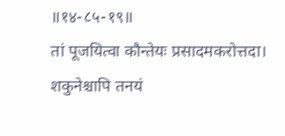॥१४-८५-१९॥
तां पूजयित्वा कौन्तेयः प्रसादमकरोत्तदा। शकुनेश्चापि तनयं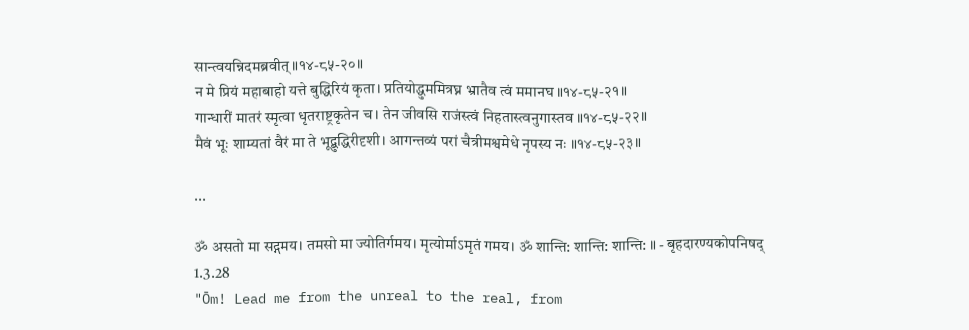सान्त्वयन्निदमब्रवीत् ॥१४-८५-२०॥
न मे प्रियं महाबाहो यत्ते बुद्धिरियं कृता। प्रतियोद्धुममित्रघ्न भ्रातैव त्वं ममानघ ॥१४-८५-२१॥
गान्धारीं मातरं स्मृत्वा धृतराष्ट्रकृतेन च। तेन जीवसि राजंस्त्वं निहतास्त्वनुगास्तव ॥१४-८५-२२॥
मैवं भूः शाम्यतां वैरं मा ते भूद्बुद्धिरीदृशी। आगन्तव्यं परां चैत्रीमश्वमेधे नृपस्य नः ॥१४-८५-२३॥

...

ॐ असतो मा सद्गमय। तमसो मा ज्योतिर्गमय। मृत्योर्माऽमृतं गमय। ॐ शान्ति: शान्ति: शान्ति: ॥ - बृहदारण्यकोपनिषद् 1.3.28
"Ōm! Lead me from the unreal to the real, from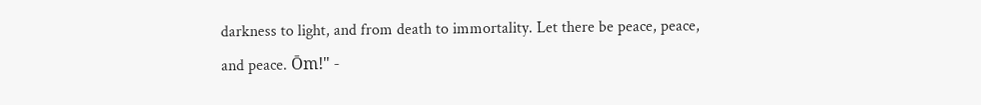darkness to light, and from death to immortality. Let there be peace, peace, and peace. Ōm!" -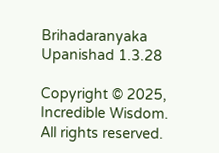Brihadaranyaka Upanishad 1.3.28

Copyright © 2025, Incredible Wisdom.
All rights reserved.